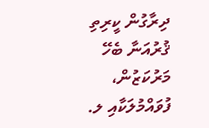ދިރާގުން ކީރިތި ޤުރުއަނާ ބެހޭ މަރުކަޒުން، ފުވައްމުލަކާއި ލ.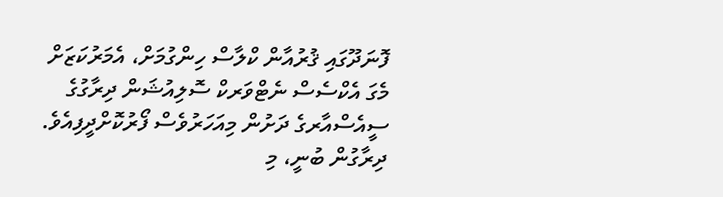ފޮނަދޫގައި ޤުރުއާން ކްލާސް ހިންގުމަށް، އެމަރުކަޒަށް މެގަ އެކްސެސް ނެޓްވަރކް ސޮލިއުޝަން ދިރާގުގެ ސީއެސްއާރގެ ދަށުން މިއަހަރުވެސް ފޯރުކޮށްދީފިއެވެ.
ދިރާގުން ބުނީ، މި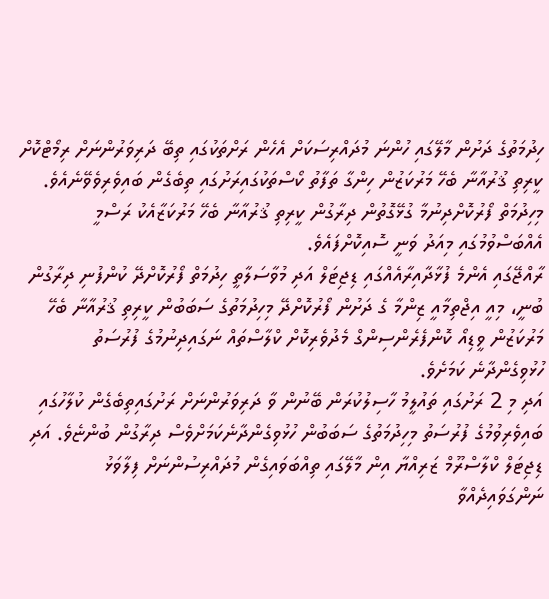ހިދުމަތުގެ ދަށުން މާލޭގައި ހުންނަ މުދައްރިސަކަށް އެހެން ރަށްތަކުގައި ތިބޭ ދަރިވަރުންނަށް ރިމޯޓްކޮށް ކީރިތި ޤުރުއާނާ ބެހޭ މަރުކަޒުން ހިންގާ ތަފާތު ކޯސްތަކުގައިރަށުގައި ތިބެގެން ބައިވެރިވެވޭނެއެވެ.
މިހިދުމަތް ފޯރުކޮށްދިނުމާ ގުޅޭގޮތުން ދިރާގުން ކީރިތި ޤުރުއާނާ ބެހޭ މަރުކަޒާއެކު ރަސްމީ އެއްބަސްވުމުގައި މިއަދު ވަނީ ސޮއިކޮށްފައެވެ.
ރާއްޖޭގައި އެންމެ ފުޅާދާއިރާއެއްގައި ޑިޖިޓަލް އަދި މުވާސަލާތީ ހިދުމަތް ފޯރުކޮށްދޭ ކުންފުނި ދިރާގުން ބުނީ، މިއީ އިޖްތިމާއީ ޒިންމާ ގެ ދަށުން ފޯރުކޮށްދޭ މިހިދުމަތުގެ ސަބަބުން ކީރިތި ޤުރުއާނާ ބެހޭ މަރުކަޒުން ވީޑިއޯ ކޮންފެރެންސިންގް މެދުވެރިކޮށް ކްލާސްތައް ނަގައިދިނުމުގެ ފުރުސަތު ހުޅުވިގެންދާނެ ކަމަށެވެ.
އަދި މި 2 ރަށުގައި ތައުލީމު ހާސިލުކުރަން ބޭނުން ވާ ދަރިވަރުންނަށް ރަށުގައިތިބެގެން ކުލާހުގައި ބައިވެރިވުމުގެ ފުރުސަތު މިހިދުމަތުގެ ސަބަބުން ހުޅުވިގެންދާނެކަމަށްވެސް ދިރާގުން ބުންޏެވެ. އަދި ޑިޖިޓަލް ކްލާސްރޫމް ޒަރިއްޔާ އިން މާލޭގައި ތިއްބަވައިގެން މުދައްރިސުންނަށް ފިލާވަޅު ނަންގަވައިދެއްވާ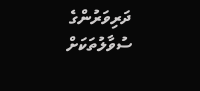ދަރިވަރުންގެ ސުވާލުތަކަށް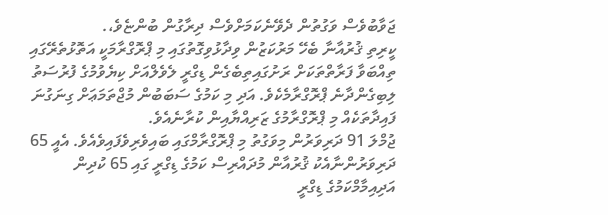ޖަވާބުވެސް ވަގުތުން ދެވޭނެކަމަށްވެސް ދިރާގުން ބުންޏެވެ،.
ކީރިތި ޤުރުއާނާ ބެހޭ މަރުކަޒުން ވިދާޅުވިގޮތުގައި މި ޕްރޮގްރާމަކީ އަތޮޅުތެރޭގައި ތިއްބަވާ ފަރާތްތަކަށް ރަށުގައިތިބެގެން ޑިގްރީ ލެވެލްއަށް ކިޔެވުމުގެ ފުރުސަތު ލިބިގެންދާނެ ޕްރޮގްރާމެކެވެ. އަދި މި ކަމުގެ ސަބަބުން މުޖްތަމަޢަށް ގިނަގުނަ ފައިދާތަކެއް މި ޕްރޮގްރާމުގެ ޒަރިއްޔާއިން ކުރާނެއެވެ.
ޖުމްލަ 91 ދަރިވަރުން މިވަގުތު މި ޕްރޮގްރާމްގައި ބައިވެރިވެފައިވެއެވެ. އެއީ 65 ދަރިވަރުންނާއެކު ޤުރުއާން މުދައްރިސް ކަމުގެ ޑިގްރީ ގައި 65 ކުދިން އަދިއިމާމްކަމުގެ ޑިގްރީ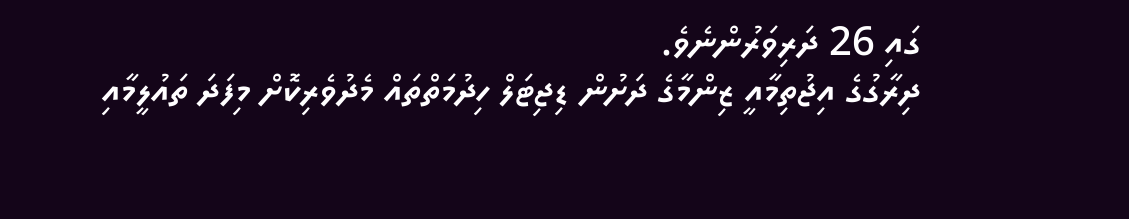ގައި 26 ދަރިވަރުންނެވެ.
ދިރާގުގެ އިޖުތިމާއީ ޒިންމާގެ ދަށުން ޑިޖިޓަލް ހިދުމަތްތައް މެދުވެރިކޮށް މިފަދަ ތައުލީމާއި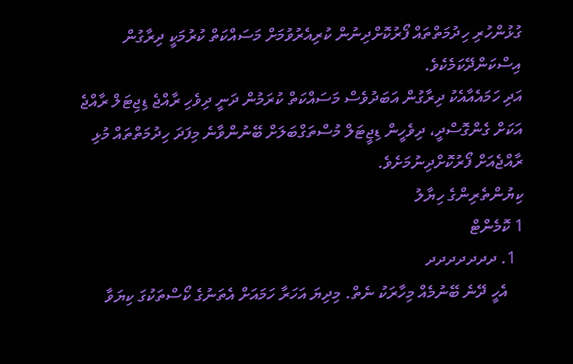ގުޅުންހުރި ހިދުމަތްތައް ފޯރުކޮށްދިނުން ކުރިއެރުވުމަށް މަސައްކަތް ކުރުމަކީ ދިރާގުން އިސްކަންދޭކަމެކެވެ.
އަދި ހަމައެއާއެކު ދިރާގުން އަބަދުވެސް މަސައްކަތް ކުރަމުން ދަނީ ދިވެހި ރާއްޖެ ޑިޖިޓަލް ރާއްޖެ އަކަށް ގެންގޮސްދީ، ދިވެހީން ޑިޖީޓަލް މުސްތަގްބަލަށް ބޭނުންވާނެ މިފަދަ ހިދުމަތްތައް މުޅި ރާއްޖެއަށް ފޯރުކޮށްދިނުމަށެވެ.
ކިޔުންތެރިންގެ ހިޔާލު
1 ކޮމެންޓް
  1. ދދދދދދދ
    އެހީ ދޭނެ ބޭނުމެއް މިހާރަކު ނެތް. މިދިޔަ އަހަރާ ހަމައަށް އެތަނުގެ ކޯސްތަކުގަ ކިޔަވާ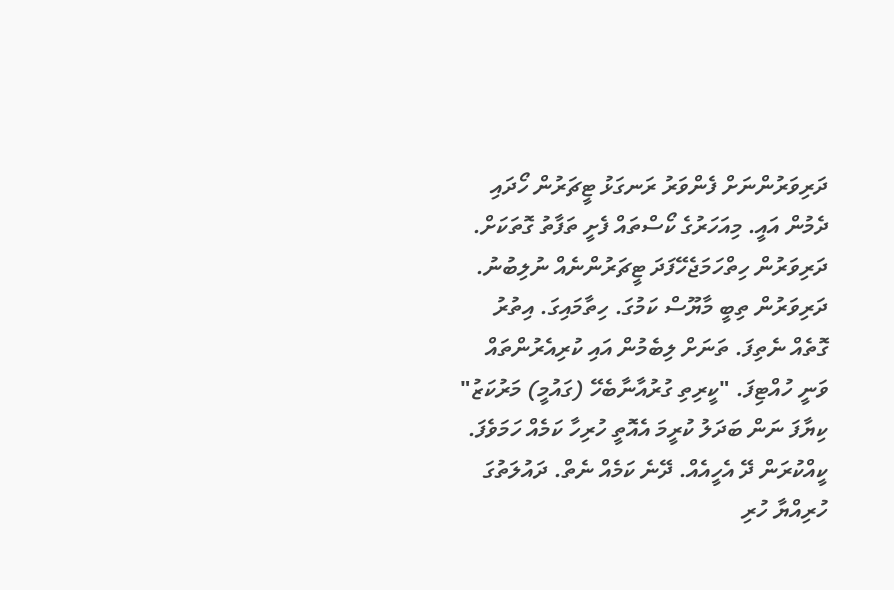ދަރިވަރުންނަށް ފެންވަރު ރަނގަޅު ޓީޗަރުން ހޯދައި ދެމުން އައީ. މިއަހަރުގެ ކޯސްތައް ފެށީ ތަފާތު ގޮތަކަށް. ދަރިވަރުން ހިތްހަމަޖެހޭފަދަ ޓީޗަރުންނެއް ނުލިބުނު. ދަރިވަރުން ތިބީ މާޔޫސް ކަމުގަ. ހިތާމައިގަ. އިތުރު ގޮތެއް ނެތިފަ. ތަނަށް ލިބެމުން އައި ކުރިއެރުންތައް ވަނީ ހުއްޓިފަ. "ކީރިތި ގުރުއާނާބެހޭ (ގައުމީ) މަރުކަޒު" ކިޔާފަ ނަން ބަދަލު ކުރީމަ އެއޮތީ ހުރިހާ ކަމެއް ހަމަވެފަ. ކީއްކުރަން ދޭ އެހީއެއް. ދޭނެ ކަމެއް ނެތް. ދައުލަތުގަ ހުރިއްޔާ ހުރި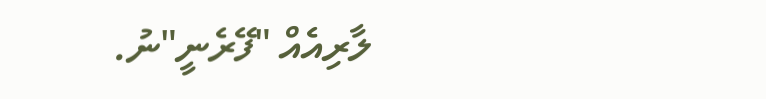ލާރިއެއް "ފޭރެނީ"ނު.